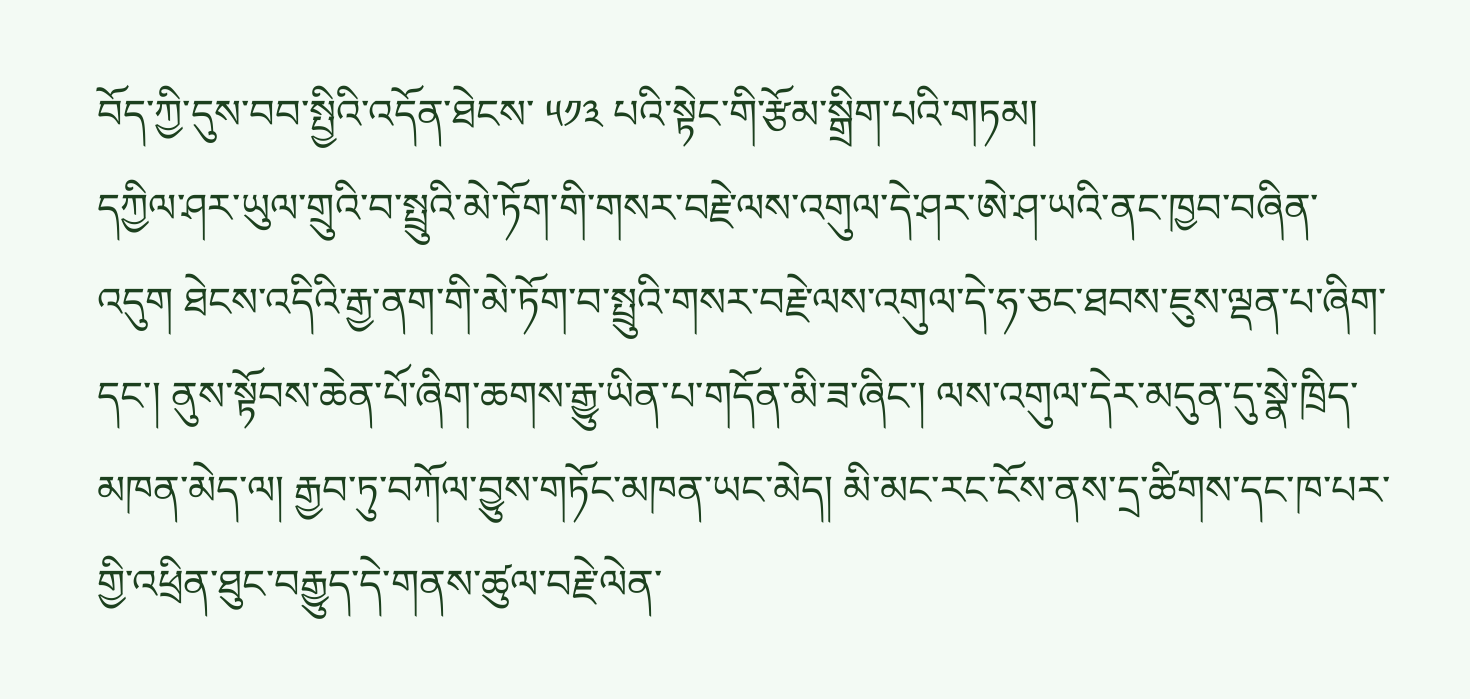བོད་ཀྱི་དུས་བབ་སྤྱིའི་འདོན་ཐེངས་ ༥༡༣ པའི་སྟེང་གི་རྩོམ་སྒྲིག་པའི་གཏམ།
དཀྱིལ་ཤར་ཡུལ་གྲུའི་བ་སྤྲུའི་མེ་ཏོག་གི་གསར་བརྗེ་ལས་འགུལ་དེ་ཤར་ཨེ་ཤ་ཡའི་ནང་ཁྱབ་བཞིན་འདུག ཐེངས་འདིའི་རྒྱ་ནག་གི་མེ་ཏོག་བ་སྤྲུའི་གསར་བརྗེ་ལས་འགུལ་དེ་ཧ་ཅང་ཐབས་ཇུས་ལྡན་པ་ཞིག་དང་། ནུས་སྟོབས་ཆེན་པོ་ཞིག་ཆགས་རྒྱུ་ཡིན་པ་གདོན་མི་ཟ་ཞིང་། ལས་འགུལ་དེར་མདུན་དུ་སྣེ་ཁྲིད་མཁན་མེད་ལ། རྒྱབ་ཏུ་བཀོལ་བྱུས་གཏོང་མཁན་ཡང་མེད། མི་མང་རང་ངོས་ནས་དྲ་ཚིགས་དང་ཁ་པར་གྱི་འཕྲིན་ཐུང་བརྒྱུད་དེ་གནས་ཚུལ་བརྗེ་ལེན་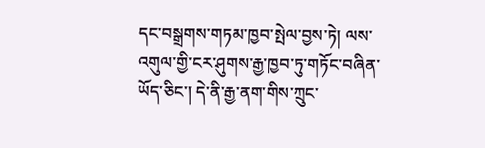དང་བསྒྲགས་གཏམ་ཁྱབ་སྤེལ་བྱས་ཏེ། ལས་འགུལ་གྱི་ངར་ཤུགས་རྒྱ་ཁྱབ་ཏུ་གཏོང་བཞིན་ཡོད་ཅིང་། དེ་ནི་རྒྱ་ནག་གིས་ཀྲུང་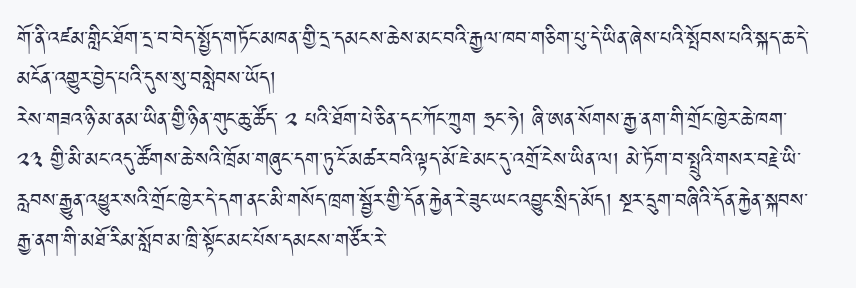གོ་ནི་འཛམ་གླིང་ཐོག་དྲ་བ་བེད་སྤྱོད་གཏོང་མཁན་གྱི་དྲ་དམངས་ཆེས་མང་བའི་རྒྱལ་ཁབ་གཅིག་པུ་དེ་ཡིན་ཞེས་པའི་སྤོབས་པའི་སྐད་ཆ་དེ་མངོན་འགྱུར་བྱེད་པའི་དུས་སུ་བསླེབས་ཡོད།
རེས་གཟའ་ཉི་མ་ནམ་ཡིན་གྱི་ཉིན་གུང་ཆུ་ཚོད་ ༢ པའི་ཐོག་པེ་ཅིན་དང་ཀོང་ཀྲུག ཧྲང་ཧེ། ཞི་ཨན་སོགས་རྒྱ་ནག་གི་གྲོང་ཁྱེར་ཆེ་ཁག་ ༢༣ གྱི་མི་མང་འདུ་ཚོགས་ཆེ་སའི་ཁྲོམ་གཞུང་དག་ཏུ་ངོ་མཚར་བའི་ལྟད་མོ་ཇེ་མང་དུ་འགྲོ་ངེས་ཡིན་ལ། མེ་ཏོག་བ་སྤྲུའི་གསར་བརྗེ་ཡི་རླབས་རྒྱུན་འཕྱུར་སའི་གྲོང་ཁྱེར་དེ་དག་ནང་མི་གསོད་ཁྲག་སྦྱོར་གྱི་དོན་རྐྱེན་རེ་ཟུང་ཡང་འབྱུང་སྲིད་མོད། སྔར་དྲུག་བཞིའི་དོན་རྐྱེན་སྐབས་རྒྱ་ནག་གི་མཐོ་རིམ་སློབ་མ་ཁྲི་སྟོང་མང་པོས་དམངས་གཙོར་རེ་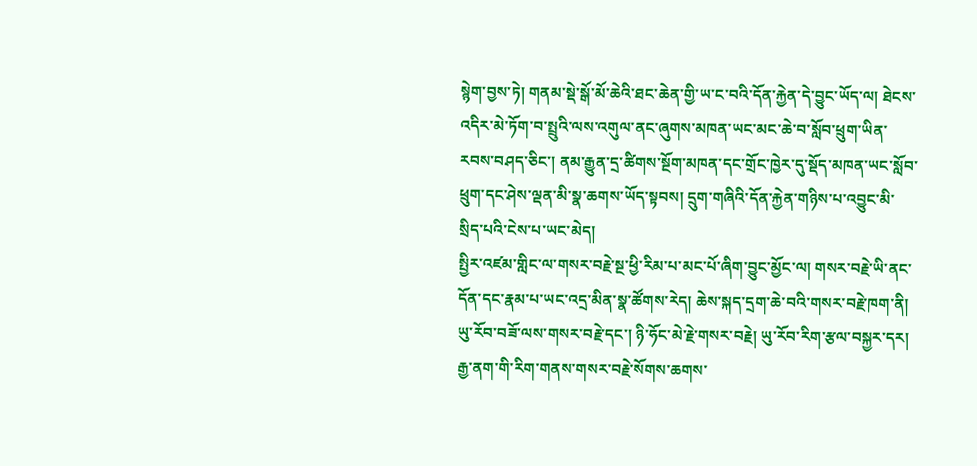སྙེག་བྱས་ཏེ། གནམ་སྡེ་སྒོ་མོ་ཆེའི་ཐང་ཆེན་གྱི་ཡ་ང་བའི་དོན་རྐྱེན་དེ་བྱུང་ཡོད་ལ། ཐེངས་འདིར་མེ་ཏོག་བ་སྤྲུའི་ལས་འགུལ་ནང་ཞུགས་མཁན་ཡང་མང་ཆེ་བ་སློབ་ཕྲུག་ཡིན་རབས་བཤད་ཅིང་། ནམ་རྒྱུན་དྲ་ཚིགས་སྔོག་མཁན་དང་གྲོང་ཁྱེར་དུ་སྡོད་མཁན་ཡང་སློབ་ཕྲུག་དང་ཤེས་ལྡན་མི་སྣ་ཆགས་ཡོད་སྟབས། དྲུག་གཞིའི་དོན་རྐྱེན་གཉིས་པ་འབྱུང་མི་སྲིད་པའི་ངེས་པ་ཡང་མེད།
སྤྱིར་འཛམ་གླིང་ལ་གསར་བརྗེ་སྔ་ཕྱི་རིམ་པ་མང་པོ་ཞིག་བྱུང་མྱོང་ལ། གསར་བརྗེ་ཡི་ནང་དོན་དང་རྣམ་པ་ཡང་འདྲ་མིན་སྣ་ཚོགས་རེད། ཆེས་སྐད་དྲག་ཆེ་བའི་གསར་བརྗེ་ཁག་ནི། ཡུ་རོབ་བཟོ་ལས་གསར་བརྗེ་དང་། ཉི་ཧོང་མེ་རྗེ་གསར་བརྗེ། ཡུ་རོབ་རིག་རྩལ་བསྐྱར་དར། རྒྱ་ནག་གི་རིག་གནས་གསར་བརྗེ་སོགས་ཆགས་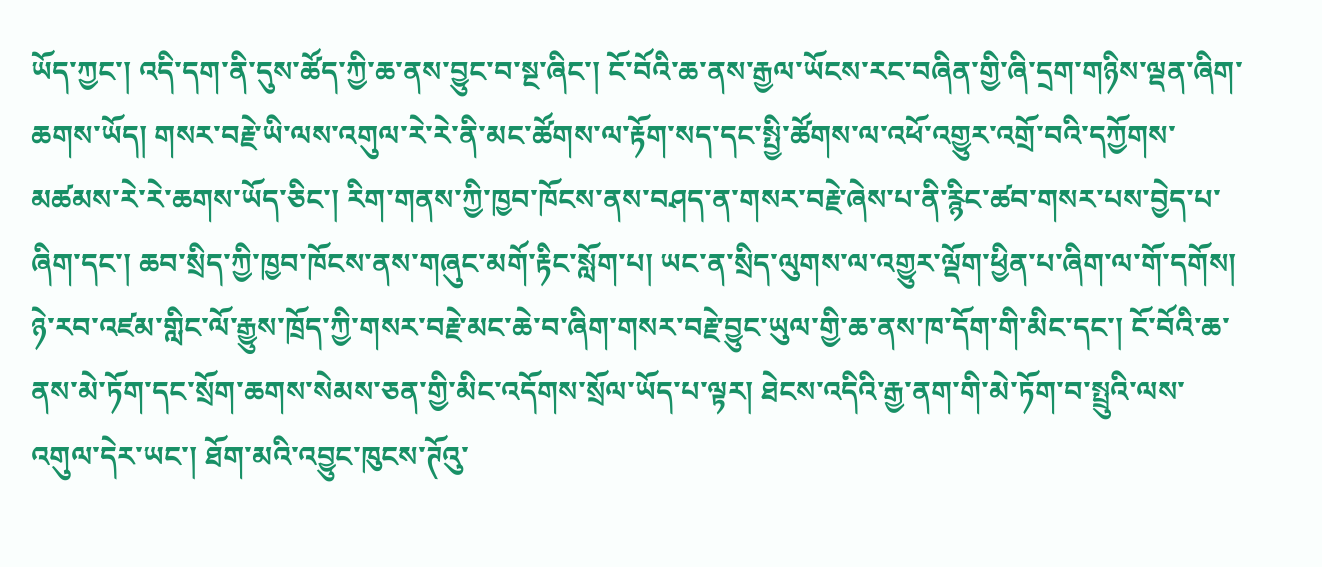ཡོད་ཀྱང་། འདི་དག་ནི་དུས་ཚོད་ཀྱི་ཆ་ནས་བྱུང་བ་སྔ་ཞིང་། ངོ་བོའི་ཆ་ནས་རྒྱལ་ཡོངས་རང་བཞིན་གྱི་ཞི་དྲག་གཉིས་ལྡན་ཞིག་ཆགས་ཡོད། གསར་བརྗེ་ཡི་ལས་འགུལ་རེ་རེ་ནི་མང་ཚོགས་ལ་རྟོག་སད་དང་སྤྱི་ཚོགས་ལ་འཕོ་འགྱུར་འགྲོ་བའི་དཀྱོགས་མཚམས་རེ་རེ་ཆགས་ཡོད་ཅིང་། རིག་གནས་ཀྱི་ཁྱབ་ཁོངས་ནས་བཤད་ན་གསར་བརྗེ་ཞེས་པ་ནི་རྙིང་ཚབ་གསར་པས་བྱེད་པ་ཞིག་དང་། ཆབ་སྲིད་ཀྱི་ཁྱབ་ཁོངས་ནས་གཞུང་མགོ་རྟིང་སློག་པ། ཡང་ན་སྲིད་ལུགས་ལ་འགྱུར་ལྡོག་ཕྱིན་པ་ཞིག་ལ་གོ་དགོས།
ཉེ་རབ་འཛམ་གླིང་ལོ་རྒྱུས་ཁྲོད་ཀྱི་གསར་བརྗེ་མང་ཆེ་བ་ཞིག་གསར་བརྗེ་བྱུང་ཡུལ་གྱི་ཆ་ནས་ཁ་དོག་གི་མིང་དང་། ངོ་བོའི་ཆ་ནས་མེ་ཏོག་དང་སྲོག་ཆགས་སེམས་ཅན་གྱི་མིང་འདོགས་སྲོལ་ཡོད་པ་ལྟར། ཐེངས་འདིའི་རྒྱ་ནག་གི་མེ་ཏོག་བ་སྤྲུའི་ལས་འགུལ་དེར་ཡང་། ཐོག་མའི་འབྱུང་ཁུངས་ཊོའུ་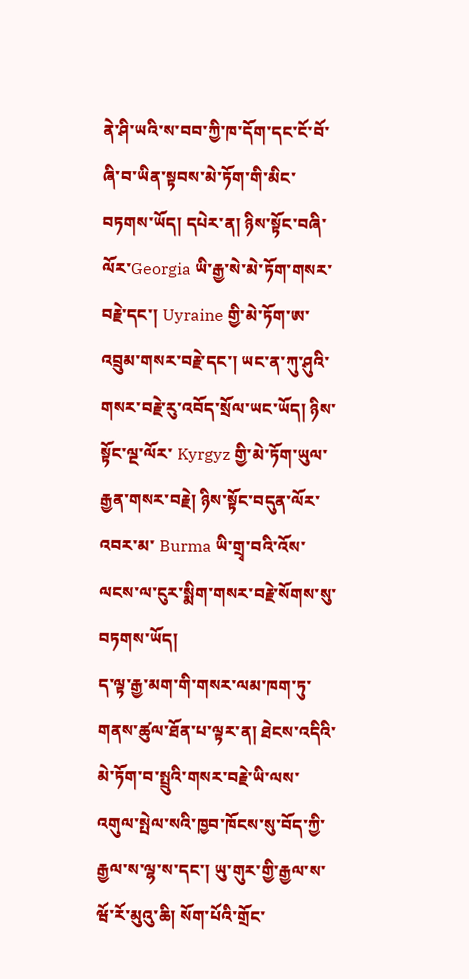ནེ་ཤི་ཡའི་ས་བབ་ཀྱི་ཁ་དོག་དང་ངོ་བོ་ཞི་བ་ཡིན་སྟབས་མེ་ཏོག་གི་མིང་བཏགས་ཡོད། དཔེར་ན། ཉིས་སྟོང་བཞི་ལོར་Georgia ཡི་རྒྱ་སེ་མེ་ཏོག་གསར་བརྗེ་དང་། Uyraine གྱི་མེ་ཏོག་ཨ་འབྲུམ་གསར་བརྗེ་དང་། ཡང་ན་ཀུ་ཤུའི་གསར་བརྗེ་རུ་འབོད་སྲོལ་ཡང་ཡོད། ཉིས་སྟོང་ལྔ་ལོར་ Kyrgyz གྱི་མེ་ཏོག་ཡུལ་རྒྱན་གསར་བརྗེ། ཉིས་སྟོང་བདུན་ལོར་འབར་མ་ Burma ཡི་གྲྭ་བའི་འོས་ལངས་ལ་ངུར་སྨིག་གསར་བརྗེ་སོགས་སུ་བཏགས་ཡོད།
ད་ལྟ་རྒྱ་མག་གི་གསར་ལམ་ཁག་ཏུ་གནས་ཚུལ་ཐོན་པ་ལྟར་ན། ཐེངས་འདིའི་མེ་ཏོག་བ་སྤྲུའི་གསར་བརྗེ་ཡི་ལས་འགུལ་སྤེལ་སའི་ཁྱབ་ཁོངས་སུ་བོད་ཀྱི་རྒྱལ་ས་ལྷ་ས་དང་། ཡུ་གུར་གྱི་རྒྱལ་ས་ཝོ་རོ་མུའུ་ཆི། སོག་པོའི་གྲོང་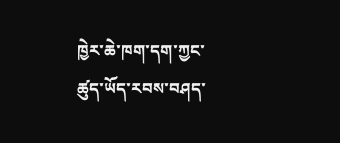ཁྱེར་ཆེ་ཁག་དག་ཀྱང་ཚུད་ཡོད་རབས་བཤད་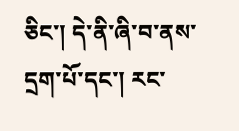ཅིང་། དེ་ནི་ཞི་བ་ནས་དྲག་པོ་དང་། རང་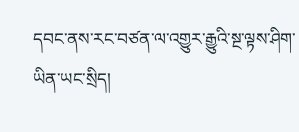དབང་ནས་རང་བཙན་ལ་འགྱུར་རྒྱུའི་སྔ་ལྟས་ཤིག་ཡིན་ཡང་སྲིད།